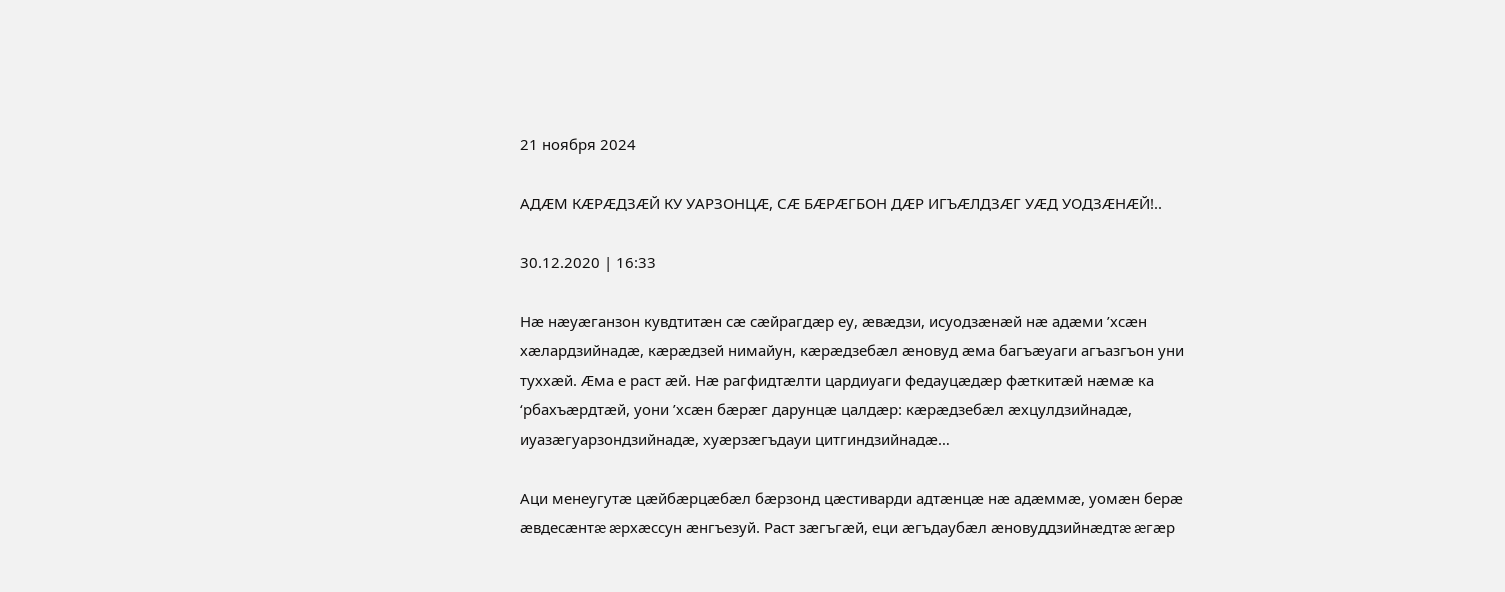21 ноября 2024

АДÆМ КÆРÆДЗÆЙ КУ УАРЗОНЦÆ, СÆ БÆРÆГБОН ДÆР ИГЪÆЛДЗÆГ УÆД УОДЗÆНÆЙ!..

30.12.2020 | 16:33

Нæ нæуæганзон кувдтитæн сæ сæйрагдæр еу, æвæдзи, исуодзæнæй нæ адæми ’хсæн хæлардзийнадæ, кæрæдзей нимайун, кæрæдзебæл æновуд æма багъæуаги агъазгъон уни туххæй. Æма е раст æй. Нæ рагфидтæлти цардиуаги федауцæдæр фæткитæй нæмæ ка ‘рбахъæрдтæй, уони ’хсæн бæрæг дарунцæ цалдæр: кæрæдзебæл æхцулдзийнадæ, иуазæгуарзондзийнадæ, хуæрзæгъдауи цитгиндзийнадæ…

Аци менеугутæ цæйбæрцæбæл бæрзонд цæстиварди адтæнцæ нæ адæммæ, уомæн берæ æвдесæнтæ æрхæссун æнгъезуй. Раст зæгъгæй, еци æгъдаубæл æновуддзийнæдтæ æгæр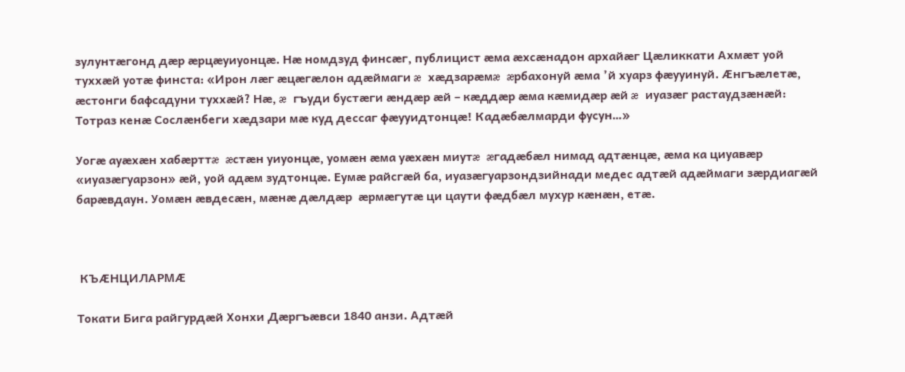зулунтæгонд дæр æрцæуиуонцæ. Нæ номдзуд финсæг, публицист æма æхсæнадон архайæг Цæликкати Ахмæт уой туххæй уотæ финста: «Ирон лæг æцæгæлон адæймаги æ хæдзарæмæ æрбахонуй æма ’й хуарз фæууинуй. Æнгъæлетæ, æстонги бафсадуни туххæй? Нæ, æ гъуди бустæги æндæр æй – кæддæр æма кæмидæр æй æ иуазæг растаудзæнæй: Тотраз кенæ Сослæнбеги хæдзари мæ куд дессаг фæууидтонцæ! Кадæбæлмарди фусун…»

Уогæ ауæхæн хабæрттæ æстæн уиуонцæ, уомæн æма уæхæн миутæ æгадæбæл нимад адтæнцæ, æма ка циуавæр «иуазæгуарзон» æй, уой адæм зудтонцæ. Еумæ райсгæй ба, иуазæгуарзондзийнади медес адтæй адæймаги зæрдиагæй барæвдаун. Уомæн æвдесæн, мæнæ дæлдæр  æрмæгутæ ци цаути фæдбæл мухур кæнæн, етæ.



 КЪÆНЦИЛАРМÆ

Токати Бига райгурдæй Хонхи Дæргъæвси 1840 анзи. Адтæй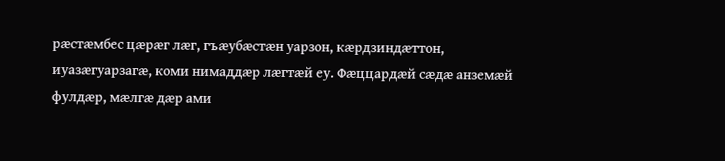рæстæмбес цæрæг лæг, гъæубæстæн уарзон, кæрдзиндæттон, иуазæгуарзагæ, коми нимаддæр лæгтæй еу. Фæццардæй сæдæ анземæй фулдæр, мæлгæ дæр ами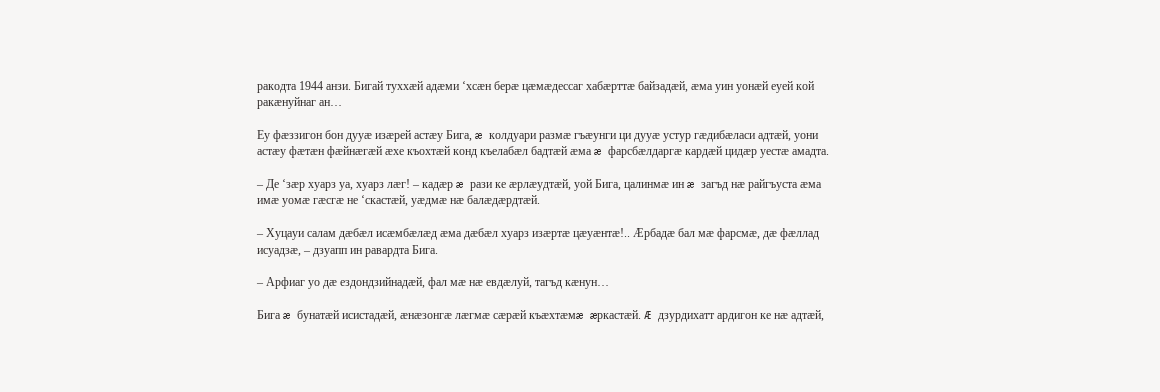ракодта 1944 анзи. Бигай туххæй адæми ‘хсæн берæ цæмæдессаг хабæрттæ байзадæй, æма уин уонæй еуей кой ракæнуйнаг ан…

Еу фæззигон бон дууæ изæрей астæу Бига, æ колдуари размæ гъæунги ци дууæ устур гæдибæласи адтæй, уони астæу фæтæн фæйнæгæй æхе къохтæй конд къелабæл бадтæй æма æ фарсбæлдаргæ кардæй цидæр уестæ амадта.

– Де ‘зæр хуарз уа, хуарз лæг! – кадæр æ рази ке æрлæудтæй, уой Бига, цалинмæ ин æ загъд нæ райгъуста æма имæ уомæ гæсгæ не ‘скастæй, уæдмæ нæ балæдæрдтæй.

– Хуцауи салам дæбæл исæмбæлæд æма дæбæл хуарз изæртæ цæуæнтæ!.. Æрбадæ бал мæ фарсмæ, дæ фæллад исуадзæ, – дзуапп ин равардта Бига.

– Арфиаг уо дæ ездондзийнадæй, фал мæ нæ евдæлуй, тагъд кæнун…

Бига æ бунатæй исистадæй, æнæзонгæ лæгмæ сæрæй къæхтæмæ æркастæй. Æ дзурдихатт ардигон ке нæ адтæй,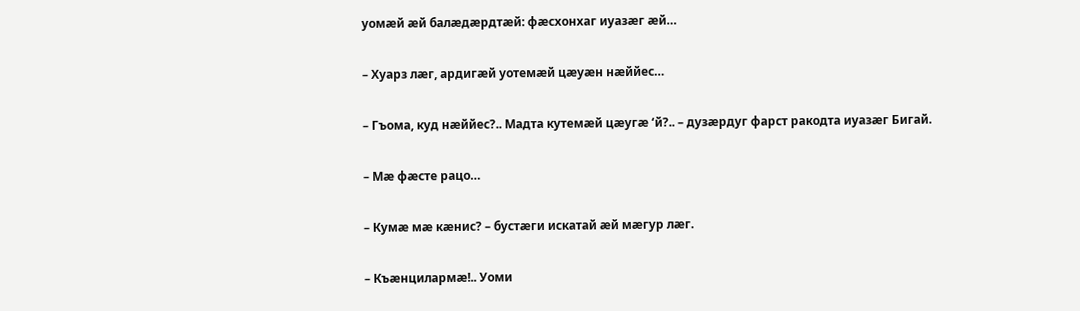уомæй æй балæдæрдтæй: фæсхонхаг иуазæг æй…

– Хуарз лæг, ардигæй уотемæй цæуæн нæййес…

– Гъома, куд нæййес?.. Мадта кутемæй цæугæ ‘й?.. – дузæрдуг фарст ракодта иуазæг Бигай.

– Мæ фæсте рацо…

– Кумæ мæ кæнис? – бустæги искатай æй мæгур лæг.

– Къæнцилармæ!.. Уоми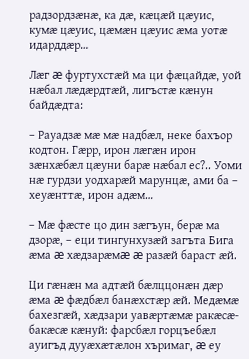радзордзæнæ, ка дæ, кæцæй цæуис, кумæ цæуис, цæмæн цæуис æма уотæ идарддæр…

Лæг æ фуртухстæй ма ци фæцайдæ, уой нæбал лæдæрдтæй, лигъстæ кæнун байдæдта:

– Рауадзæ мæ мæ надбæл, неке бахъор кодтон. Гæрр, ирон лæгæн ирон зæнхæбæл цæуни барæ нæбал ес?.. Уоми нæ гурдзи уодхарæй марунцæ, ами ба – хеуæнттæ, ирон адæм…

– Мæ фæсте цо дин зæгъун, берæ ма дзорæ, – еци тингунхузæй загъта Бига æма æ хæдзарæмæ æ разæй бараст æй.

Ци гæнæн ма адтæй бæлццонæн дæр æма æ фæдбæл банæхстæр æй. Медæмæ бахезгæй, хæдзари уавæртæмæ ракæсæ-бакæсæ кæнуй: фарсбæл горцъебæл ауигъд дууæхæтæлон хъримаг, æ еу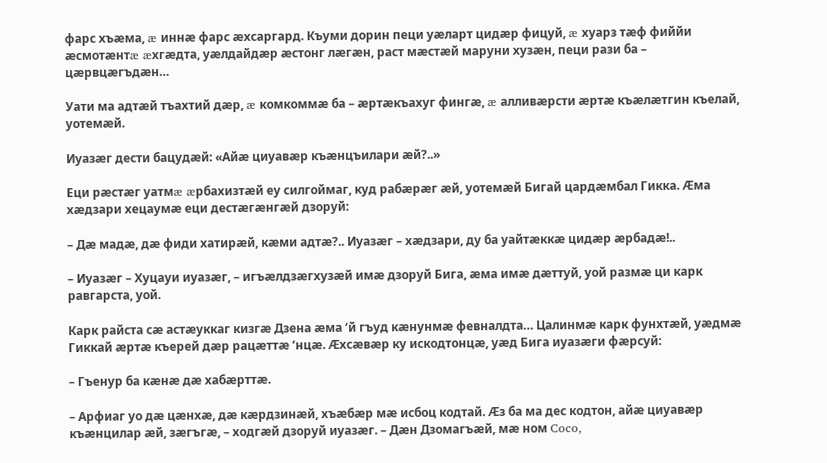фарс хъæма, æ иннæ фарс æхсаргард. Къуми дорин пеци уæларт цидæр фицуй, æ хуарз тæф фиййи æсмотæнтæ æхгæдта, уæлдайдæр æстонг лæгæн, раст мæстæй маруни хузæн, пеци рази ба – цæрвцæгъдæн…

Уати ма адтæй тъахтий дæр, æ комкоммæ ба – æртæкъахуг фингæ, æ алливæрсти æртæ къæлæтгин къелай, уотемæй.

Иуазæг дести бацудæй: «Айæ циуавæр къæнцъилари æй?..»

Еци рæстæг уатмæ æрбахизтæй еу силгоймаг, куд рабæрæг æй, уотемæй Бигай цардæмбал Гикка. Æма хæдзари хецаумæ еци дестæгæнгæй дзоруй:

– Дæ мадæ, дæ фиди хатирæй, кæми адтæ?.. Иуазæг – хæдзари, ду ба уайтæккæ цидæр æрбадæ!..

– Иуазæг – Хуцауи иуазæг, – игъæлдзæгхузæй имæ дзоруй Бига, æма имæ дæттуй, уой размæ ци карк равгарста, уой.

Карк райста сæ астæуккаг кизгæ Дзена æма ‘й гъуд кæнунмæ февналдта… Цалинмæ карк фунхтæй, уæдмæ Гиккай æртæ къерей дæр рацæттæ ‘нцæ. Æхсæвæр ку искодтонцæ, уæд Бига иуазæги фæрсуй:

– Гъенур ба кæнæ дæ хабæрттæ.

– Арфиаг уо дæ цæнхæ, дæ кæрдзинæй, хъæбæр мæ исбоц кодтай. Æз ба ма дес кодтон, айæ циуавæр къæнцилар æй, зæгъгæ, – ходгæй дзоруй иуазæг. – Дæн Дзомагъæй, мæ ном Coco,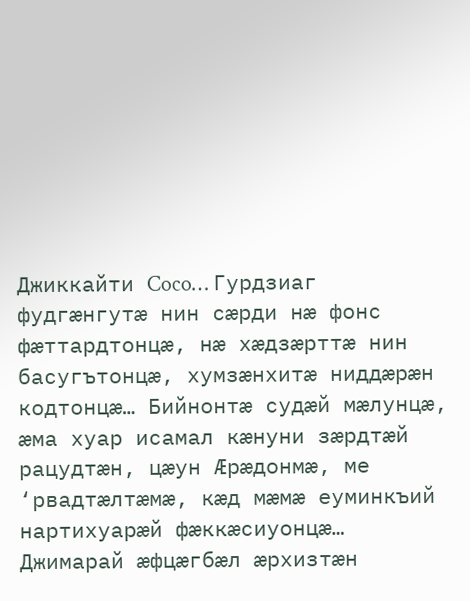Джиккайти Coco… Гурдзиаг фудгæнгутæ нин сæрди нæ фонс фæттардтонцæ, нæ хæдзæрттæ нин басугътонцæ, хумзæнхитæ ниддæрæн кодтонцæ… Бийнонтæ судæй мæлунцæ, æма хуар исамал кæнуни зæрдтæй рацудтæн, цæун Æрæдонмæ, ме ‘рвадтæлтæмæ, кæд мæмæ еуминкъий нартихуарæй фæккæсиуонцæ… Джимарай æфцæгбæл æрхизтæн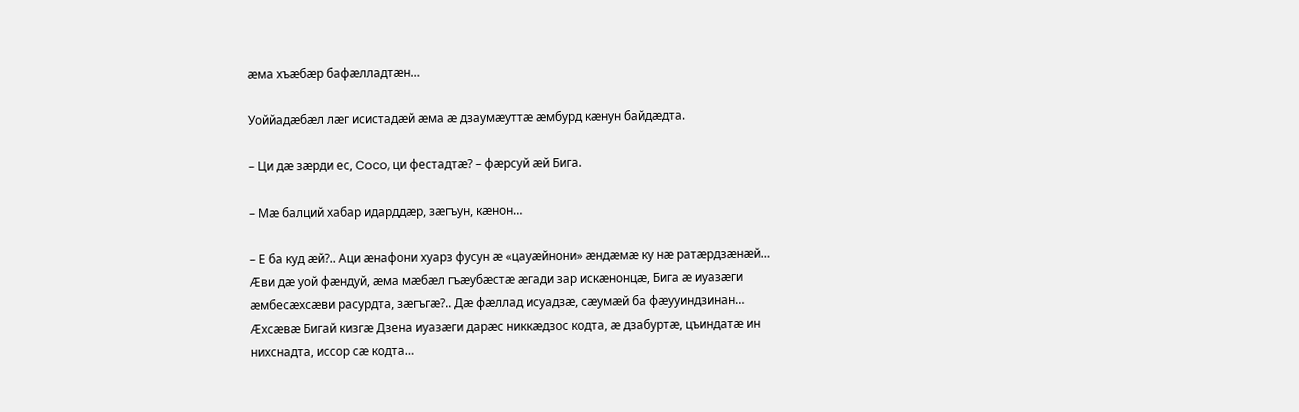æма хъæбæр бафæлладтæн…

Уоййадæбæл лæг исистадæй æма æ дзаумæуттæ æмбурд кæнун байдæдта.

– Ци дæ зæрди ес, Coco, ци фестадтæ? – фæрсуй æй Бига.

– Мæ балций хабар идарддæр, зæгъун, кæнон…

– Е ба куд æй?.. Аци æнафони хуарз фусун æ «цауæйнони» æндæмæ ку нæ ратæрдзæнæй… Æви дæ уой фæндуй, æма мæбæл гъæубæстæ æгади зар искæнонцæ, Бига æ иуазæги æмбесæхсæви расурдта, зæгъгæ?.. Дæ фæллад исуадзæ, сæумæй ба фæууиндзинан… Æхсæвæ Бигай кизгæ Дзена иуазæги дарæс никкæдзос кодта, æ дзабуртæ, цъиндатæ ин нихснадта, иссор сæ кодта…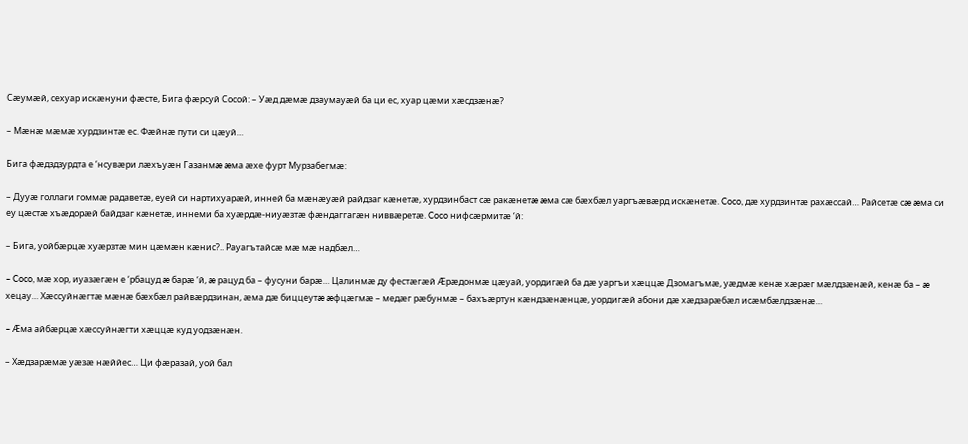Сæумæй, сехуар искæнуни фæсте, Бига фæрсуй Сосой: – Уæд дæмæ дзаумауæй ба ци ес, хуар цæми хæсдзæнæ?

– Мæнæ мæмæ хурдзинтæ ес. Фæйнæ пути си цæуй…

Бига фæдздзурдта е ‘нсувæри лæхъуæн Газанмæ æма æхе фурт Мурзабегмæ:

– Дууæ голлаги гоммæ радаветæ, еуей си нартихуарæй, инней ба мæнæуæй райдзаг кæнетæ, хурдзинбаст сæ ракæнетæ æма сæ бæхбæл уаргъæвæрд искæнетæ. Coco, дæ хурдзинтæ рахæссай… Райсетæ сæ æма си еу цæстæ хъæдорæй байдзаг кæнетæ, иннеми ба хуæрдæ-ниуæзтæ фæндаггагæн ниввæретæ. Coco нифсæрмитæ ‘й:

– Бига, уойбæрцæ хуæрзтæ мин цæмæн кæнис?.. Рауагътайсæ мæ мæ надбæл…

– Coco, мæ хор, иуазæгæн е ‘рбацуд æ барæ ‘й, æ рацуд ба – фусуни барæ… Цалинмæ ду фестæгæй Æрæдонмæ цæуай, уордигæй ба дæ уаргъи хæццæ Дзомагъмæ, уæдмæ кенæ хæрæг мæлдзæнæй, кенæ ба – æ хецау… Хæссуйнæгтæ мæнæ бæхбæл райвæрдзинан, æма дæ биццеутæ æфцæгмæ – медæг рæбунмæ – бахъæртун кæндзæнæнцæ, уордигæй абони дæ хæдзарæбæл исæмбæлдзæнæ…

– Æма айбæрцæ хæссуйнæгти хæццæ куд уодзæнæн.

– Хæдзарæмæ уæзæ нæййес… Ци фæразай, уой бал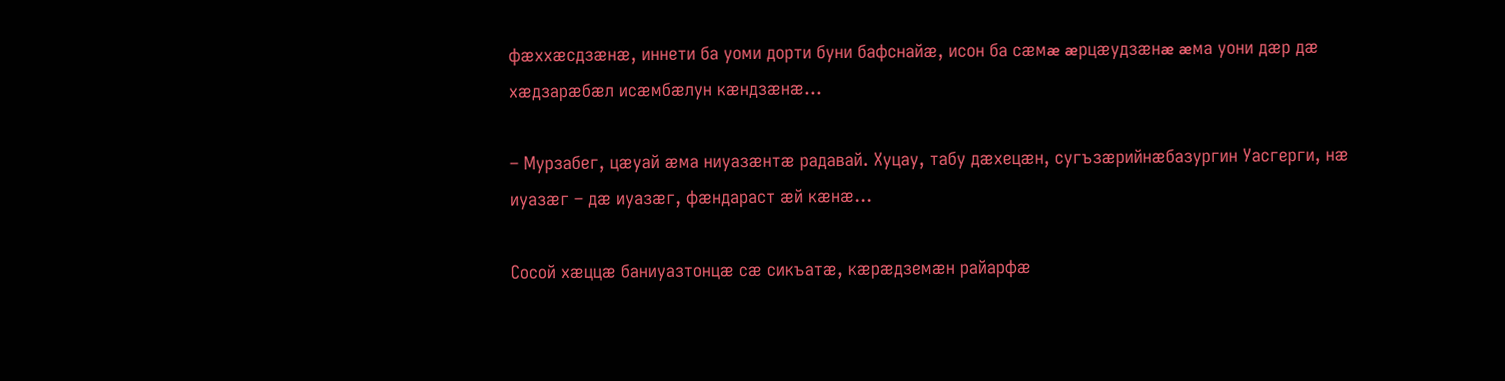фæххæсдзæнæ, иннети ба уоми дорти буни бафснайæ, исон ба сæмæ æрцæудзæнæ æма уони дæр дæ хæдзарæбæл исæмбæлун кæндзæнæ…

– Мурзабег, цæуай æма ниуазæнтæ радавай. Хуцау, табу дæхецæн, сугъзæрийнæбазургин Уасгерги, нæ иуазæг – дæ иуазæг, фæндараст æй кæнæ…

Сосой хæццæ баниуазтонцæ сæ сикъатæ, кæрæдземæн райарфæ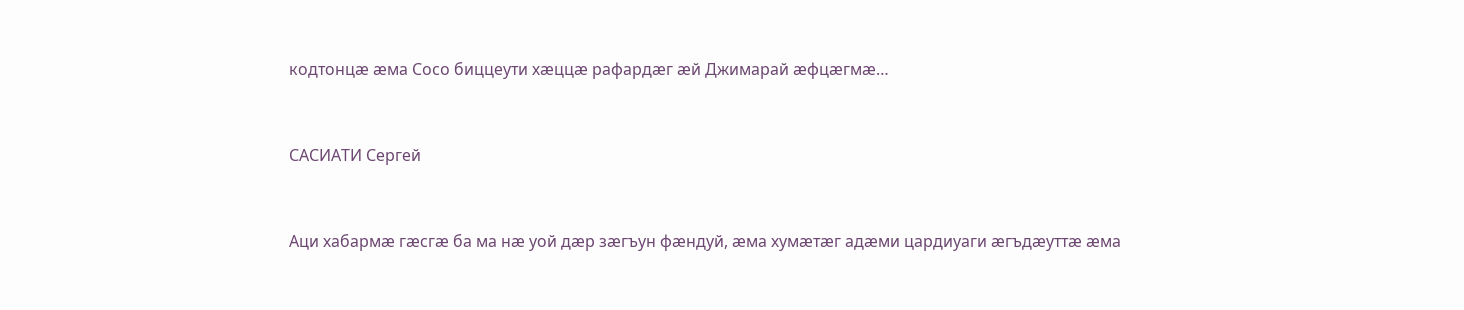кодтонцæ æма Coco биццеути хæццæ рафардæг æй Джимарай æфцæгмæ…



САСИАТИ Сергей



Аци хабармæ гæсгæ ба ма нæ уой дæр зæгъун фæндуй, æма хумæтæг адæми цардиуаги æгъдæуттæ æма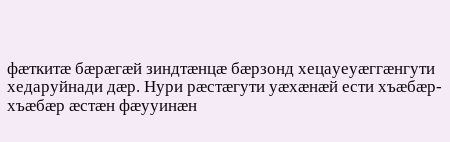фæткитæ бæрæгæй зиндтæнцæ бæрзонд хецауеуæггæнгути хедаруйнади дæр. Нури рæстæгути уæхæнæй ести хъæбæр-хъæбæр æстæн фæууинæн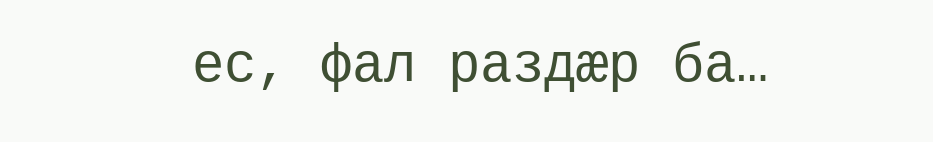ес, фал раздæр ба…